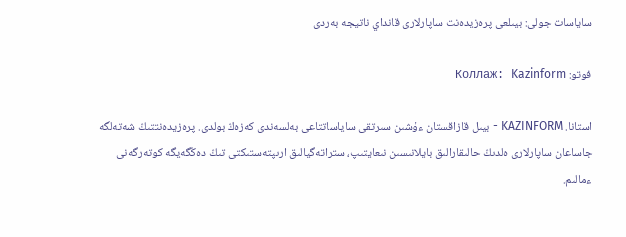ساياسات جولى: بيىلعى پرەزيدەنت ساپارلارى قانداي ناتيجە بەردى

فوتو: Коллаж: Kazinform

استانا. KAZINFORM - بيىل قازاقستان ءۇشىن سىرتقى ساياساتتاعى بەلسەندى كەزەڭ بولدى. پرەزيدەنتتىڭ شەتەلگە جاساعان ساپارلارى ەلدىڭ حالىقارالىق بايلانىسىن نىعايتىپ، ستراتەگيالىق ارىپتەستىكتى تىڭ دەڭگەيگە كوتەرگەنى ءمالىم.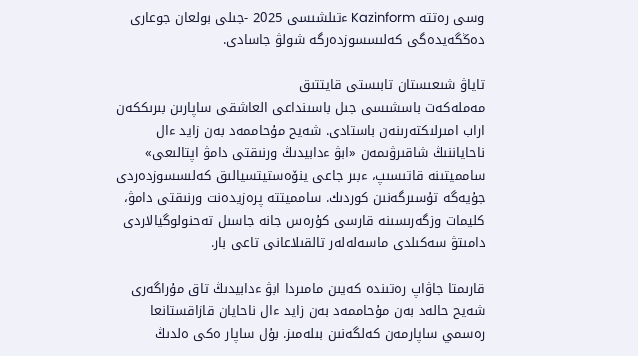وسى رەتتە Kazinform ءتىلشىسى 2025 -جىلى بولعان جوعارى دەڭگەيدەگى كەلىسسوزدەرگە شولۋ جاسادى.

تاياۋ شىعىستان تابىستى قايتتىق
مەملەكەت باسشىسى جىل باسىنداعى العاشقى ساپارىن بىرىككەن اراب امىرلىكتەرىنەن باستادى. شەيح مۇحاممەد بەن زايد ءال ناحاياننىڭ شاقىرۋىمەن «ابۋ ءدابيدىڭ ورنىقتى دامۋ اپتالىعى» سامميتىنە قاتىسىپ، ءبىر جاعى ينۆەستيتسيالىق كەلىسسوزدەردى جۇيەگە تۇسىرگەنىن كوردىك. سامميتتە پرەزيدەنت ورنىقتى دامۋ، كليمات وزگەرىسىنە قارسى كۇرەس جانە جاسىل تەحنولوگيالاردى دامىتۋ سەكىلدى ماسەلەلەر تالقىلاعانى تاعى بار.

قارىمتا جاۋاپ رەتىندە كەيىن مامىردا ابۋ ءدابيدىڭ تاق مۇراگەرى شەيح حالەد بەن مۇحاممەد بەن زايد ءال ناحايان قازاقستانعا رەسمي ساپارمەن كەلگەنىن بىلەمىز. بۇل ساپار ەكى ەلدىڭ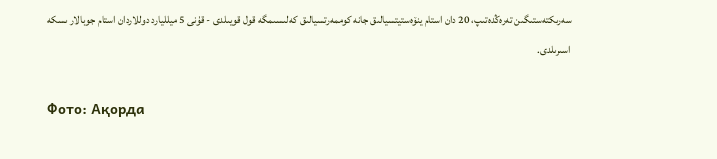سەرىكتەستىگىن تەرەڭدەتىپ، 20 دان استام ينۆەستيتسيالىق جانە كوممەرتسيالىق كەلىسىمگە قول قويىلدى - قۇنى 5 ميلليارد دوللاردان استام جوبالار ىسكە اسىرىلدى.

Фото: Ақорда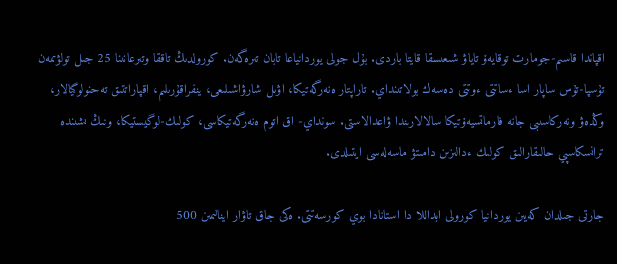اقپاندا قاسىم-جومارت توقايەۆ تاياۋ شىعىسقا قايتا باردى. بۇل جولى يوردانياعا تابان تىرەگەن. كورولدىڭ تاققا وتىرعانىنا 25 جىل تولۋىمەن تۇسپا-تۇس ساپار اسا ءساتتى ءوتتى دەسەك بولاتىنداي. تاراپتار ەنەرگەتيكا، اۋىل شارۋاشىلىعى، ينفراقۇرىلىم، اقپاراتتىق تەحنولوگيالار، وڭدەۋ ونەركاسىبى جانە فارماتسيەۆتيكا سالالارىندا ۋاعدالاستى. سونداي- اق اتوم ەنەرگەتيكاسى، كولىك-لوگيستيكا، ونىڭ ىشىندە ترانسكاسپي حالىقارالىق كولىك ءدالىزىن دامىتۋ ماسەلەسى ايتىلدى.

جارتى جىلدان كەيىن يوردانيا كورولى ابداللا دا استانادا بوي كورسەتتى. ەكى جاق تاۋار اينالىمىن 500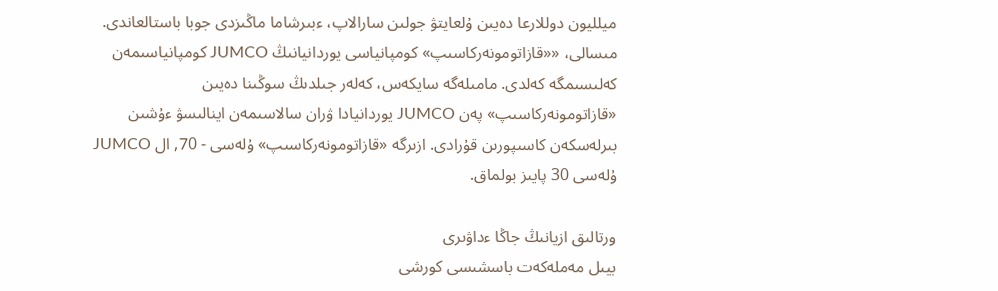ميلليون دوللارعا دەيىن ۇلعايتۋ جولىن سارالاپ، ءبىرشاما ماڭىزدى جوبا باستالعاندى. مىسالى، ««قازاتومونەركاسىپ» كومپانياسى يوردانيانىڭ JUMCO كومپانياسىمەن كەلىسىمگە كەلدى. مامىلەگە سايكەس، كەلەر جىلدىڭ سوڭىنا دەيىن «قازاتومونەركاسىپ» پەن JUMCO يوردانيادا ۋران سالاسىمەن اينالىسۋ ءۇشىن بىرلەسكەن كاسىپورىن قۇرادى. ازىرگە «قازاتومونەركاسىپ» ۇلەسى - 70, ال JUMCO ۇلەسى 30 پايىز بولماق.

ورتالىق ازيانىڭ جاڭا ءداۋىرى
بيىل مەملەكەت باسشىسى كورشى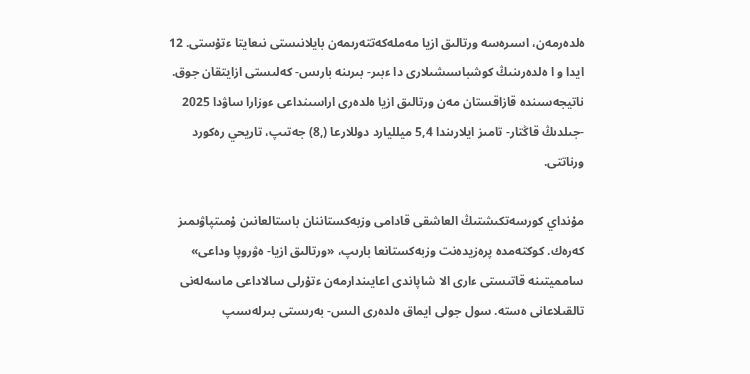ەلدەرمەن، اسىرەسە ورتالىق ازيا مەملەكەتتەرىمەن بايلانىستى نىعايتا ءتۇستى. 12 ايدا و ا ەلدەرىنىڭ كوشباسىشىلارى دا ءبىر- بىرىنە بارىس- كەلىستى ازايتقان جوق. ناتيجەسىندە قازاقستان مەن ورتالىق ازيا ەلدەرى اراسىنداعى ءوزارا ساۋدا 2025 -جىلدىڭ قاڭتار- تامىز ايلارىندا 5,4 ميلليارد دوللارعا (,8) جەتىپ، تاريحي رەكورد ورناتتى.

مۇنداي كورسەتكىشتىڭ العاشقى قادامى وزبەكستاننان باستالعانىن ۇمىتپاۋىمىز كەرەك. كوكتەمدە پرەزيدەنت وزبەكستانعا بارىپ، «ورتالىق ازيا- ەۋروپا وداعى» سامميتىنە قاتىستى ءارى الا شاپاندى اعايىندارمەن ءتۇرلى سالاداعى ماسەلەنى تالقىلاعانى ەستە. سول جولى ايماق ەلدەرى الىس- بەرىستى بىرلەسىپ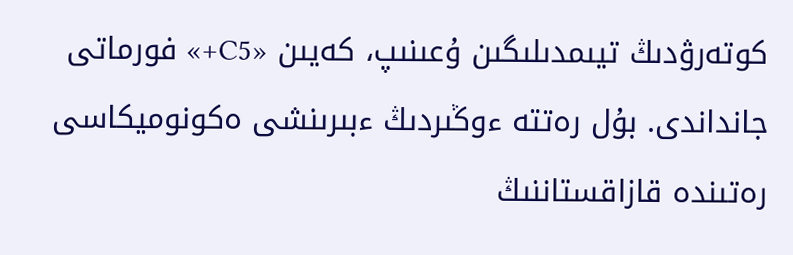كوتەرۋدىڭ تيىمدىلىگىن ۇعىنىپ، كەيىن «C5+» فورماتى جانداندى. بۇل رەتتە ءوڭىردىڭ ءبىرىنشى ەكونوميكاسى رەتىندە قازاقستاننىڭ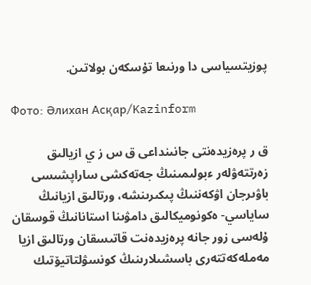پوزيتسياسى دا ورنىعا تۇسكەن بولاتىن.

Фото: Әлихан Асқар/Kazinform

ق ر پرەزيدەنتى جانىنداعى ق س ز ي ازيالىق زەرتتەۋلەر ءبولىمىنىڭ جەتەكشى ساراپشىسى باۋىرجان اۋكەننىڭ پىكىرىنشە، ورتالىق ازيانىڭ ساياسي- ەكونوميكالىق دامۋىنا استانانىڭ قوسقان ۇلەسى زور جانە پرەزيدەنت قاتىسقان ورتالىق ازيا مەملەكەتتەرى باسشىلارىنىڭ كونسۋلتاتيۆتىك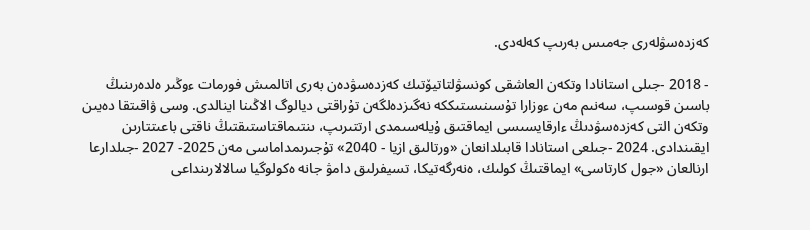كەزدەسۋلەرى جەمىس بەرىپ كەلەدى.

- 2018 -جىلى استانادا وتكەن العاشقى كونسۋلتاتيۆتىك كەزدەسۋدەن بەرى اتالمىش فورمات ءوڭىر ەلدەرىنىڭ باسىن قوسىپ، سەنىم مەن ءوزارا تۇسىنىستىككە نەگىزدەلگەن تۇراقتى ديالوگ الاڭىنا اينالدى. وسى ۋاقىتقا دەيىن وتكەن التى كەزدەسۋدىڭ ءارقايسىسى ايماقتىق ۇيلەسىمدى ارتتىرىپ، ىنتىماقتاستىقتىڭ ناقتى باعىتتارىن ايقىندادى. 2024 -جىلعى استانادا قابىلدانعان «ورتالىق ازيا - 2040» تۇجىرىمداماسى مەن 2025- 2027 -جىلدارعا ارنالعان «جول كارتاسى» ايماقتىڭ كولىك، ەنەرگەتيكا، تسيفرلىق دامۋ جانە ەكولوگيا سالالارىنداعى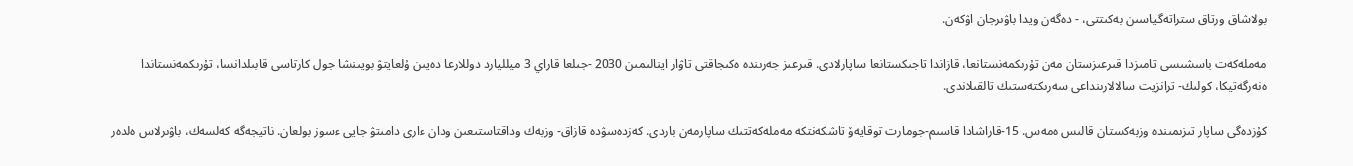بولاشاق ورتاق ستراتەگياسىن بەكىتتى، - دەگەن ويدا باۋىرجان اۋكەن.

مەملەكەت باسشىسى تامىزدا قىرعىزستان مەن تۇرىكمەنستانعا، قازاندا تاجىكستانعا ساپارلادى. قىرعىز جەرىندە ەكىجاقتى تاۋار اينالىمىن 2030 -جىلعا قاراي 3 ميلليارد دوللارعا دەيىن ۇلعايتۋ بويىنشا جول كارتاسى قابىلدانسا، تۇرىكمەنستاندا ەنەرگەتيكا، كولىك- ترانزيت سالالارىنداعى سەرىكتەستىك تالقىلاندى.

كۇزدەگى ساپار تىزىمىندە وزبەكستان قالىس ەمەس. 15-قاراشادا قاسىم-جومارت توقايەۆ تاشكەنتكە مەملەكەتتىك ساپارمەن باردى. كەزدەسۋدە قازاق- وزبەك وداقتاستىعىن ودان ءارى دامىتۋ جايى ءسوز بولعان. ناتيجەگە كەلسەك، باۋىرلاس ەلدەر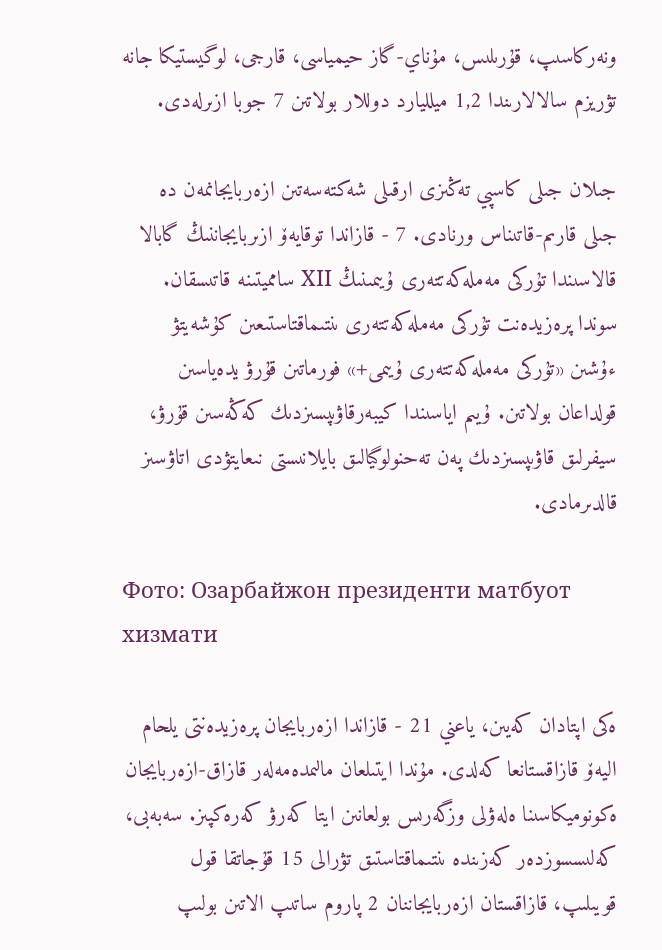ونەركاسىپ، قۇرىلىس، مۇناي-گاز حيمياسى، قارجى، لوگيستيكا جانە تۋريزم سالالارىندا 1,2 ميلليارد دوللار بولاتىن 7 جوبا ازىرلەدى.

جىلان جىلى كاسپي تەڭىزى ارقىلى شەكتەسەتىن ازەربايجانمەن دە جىلى قارىم-قاتىناس ورنادى. 7 - قازاندا توقايەۆ ازىربايجاننىڭ گابالا قالاسىندا تۇركى مەملەكەتتەرى ۇيىمىنىڭ XII سامميتىنە قاتىسقان. سوندا پرەزيدەنت تۇركى مەملەكەتتەرى ىنتىماقتاستىعىن كۇشەيتۋ ءۇشىن «تۇركى مەملەكەتتەرى ۇيىمى+» فورماتىن قۇرۋ يدەياسىن قولداعان بولاتىن. ۇيىم اياسىندا كيبەرقاۋىپسىزدىك كەڭەسىن قۇرۋ، سيفرلىق قاۋىپسىزدىك پەن تەحنولوگيالىق بايلانىستى نىعايتۋدى اتاۋسىز قالدىرمادى.

Фото: Озарбайжон президенти матбуот хизмати

ەكى اپتادان كەيىن، ياعني 21 - قازاندا ازەربايجان پرەزيدەنتى يلحام اليەۆ قازاقستانعا كەلدى. مۇندا ايتىلعان مالىمدەمەلەر قازاق-ازەربايجان ەكونوميكاسىنا ەلەۋلى وزگەرىس بولعانىن ايتا كەرۋ كەرەكپىز. سەبەبى، كەلىسسوزدەر كەزىندە ىنتىماقتاستىق تۋرالى 15 قۇجاتقا قول قويىلىپ، قازاقستان ازەربايجاننان 2 پاروم ساتىپ الاتىن بولىپ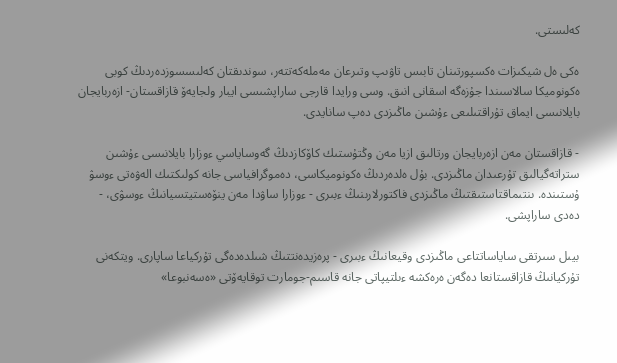كەلىستى.

ەكى ەل شيكىزات ەكسپورتىنان تابىس تاۋىپ وتىرعان مەملەكەتتەر، سوندىقتان كەلىسسوزدەردىڭ كوبى ەكونوميكا سالاسىندا جۇزەگە اسقانى انىق. وسى ورايدا قارجى ساراپشىسى ايبار ولجايەۆ قازاقستان- ازەربايجان بايلانىسى ايماق تۇراقتىلىعى ءۇشىن ماڭىزدى دەپ سانايدى.

- قازاقستان مەن ازەربايجان ورتالىق ازيا مەن وڭتۇستىك كاۆكازدىڭ گەوساياسي ءوزارا بايلانىسى ءۇشىن ستراتەگيالىق تۇرعىدان ماڭىزدى. بۇل ەلدەردىڭ ەكونوميكاسى، دەموگرافياسى جانە كولىكتىك الەۋەتى ءوسۋ ۇستىندە. ىنتىماقتاستىقتىڭ ماڭىزدى فاكتورلارىنىڭ ءبىرى - ءوزارا ساۋدا مەن ينۆەستيتسيانىڭ ءوسۋى، - دەدى ساراپشى.

بيىل سىرتقى ساياساتتاعى ماڭىزدى وقيعانىڭ ءبىرى - پرەزيدەنتتىڭ شىلدەدەگى تۇركياعا ساپارى. ويتكەنى تۇركيانىڭ قازاقستانعا دەگەن ەرەكشە ءىلتيپاتى جانە قاسىم-جومارت توقايەۆتى «ەسەنبوعا»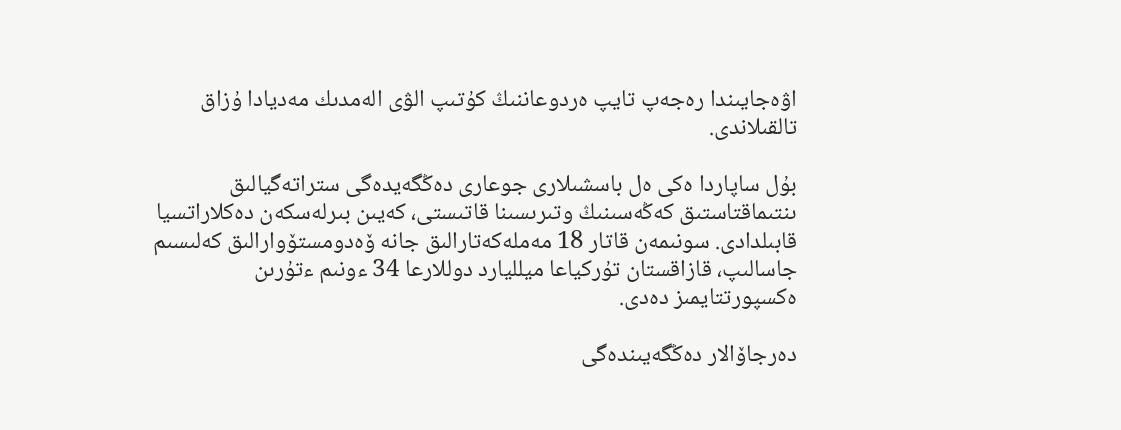اۋەجايىندا رەجەپ تايپ ەردوعاننىڭ كۇتىپ الۋى الەمدىك مەديادا ۇزاق تالقىلاندى.

بۇل ساپاردا ەكى ەل باسشىلارى جوعارى دەڭگەيدەگى ستراتەگيالىق ىنتىماقتاستىق كەڭەسىنىڭ وتىرىسىنا قاتىستى، كەيىن بىرلەسكەن دەكلاراتسيا قابىلدادى. سونىمەن قاتار 18 مەملەكەتارالىق جانە ۆەدومستۆوارالىق كەلىسىم جاسالىپ، قازاقستان تۇركياعا ميلليارد دوللارعا 34 ءونىم ءتۇرىن ەكسپورتتايمىز دەدى.

دەرجاۆالار دەڭگەيىندەگى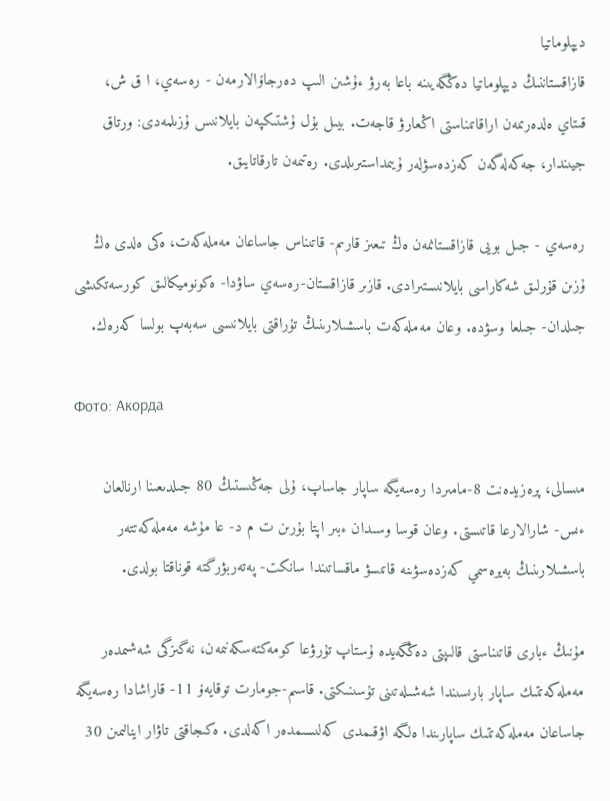ديپلوماتيا
قازاقستاننىڭ ديپلوماتيا دەڭگەيىنە باعا بەرۋ ءۇشىن الىپ دەرجاۆالارمەن - رەسەي، ا ق ش، قىتاي ەلدەرىمەن اراقاتىناستى اڭعارۋ قاجەت. بيىل بۇل ۇشتىكپەن بايلانىس ۇزىلمەدى: ورتاق جيىندار، جەكەلەگەن كەزدەسۋلەر ۇيىمداستىرىلدى. رەتىمەن تارقاتايىق.

رەسەي - جىل بويى قازاقستانمەن ەڭ تىعىز قارىم- قاتىناس جاساعان مەملەكەت، ەكى ەلدى ەڭ ۇزىن قۇرلىق شەكاراسى بايلانىستىرادى. قازىر قازاقستان-رەسەي ساۋدا- ەكونوميكالىق كورسەتكىشى جىلدان- جىلعا وسۋدە. وعان مەملەكەت باسشىلارىنىڭ تۇراقتى بايلانىسى سەبەپ بولسا كەرەك.

Фото: Акорда

مىسالى، پرەزيدەنت 8-مامىردا رەسەيگە ساپار جاساپ، ۇلى جەڭىستىڭ 80 جىلدىعىنا ارنالعان ءىس- شارالارعا قاتىستى. وعان قوسا وسىدان ءبىر اپتا بۇرىن ت م د- عا مۇشە مەملەكەتتەر باسشىلارىنىڭ بەيرەسمي كەزدەسۋىنە قاتىسۋ ماقساتىندا سانكت- پەتەربۋرگتە قوناقتا بولدى.

مۇنىڭ ءبارى قاتىناستى قالىپتى دەڭگەيدە ۇستاپ تۇرۋعا كومەكتەسكەنىمەن، نەگىزگى شەشىمدەر مەملەكەتتىك ساپار بارىسىندا شەشىلەتىنى تۇسىنىكتى. قاسىم-جومارت توقايەۆ 11- قاراشادا رەسەيگە جاساعان مەملەكەتتىك ساپارىندا ەلگە اۋقىمدى كەلىسىمدەر اكەلدى. ەكىجاقتى تاۋار اينالىمىن 30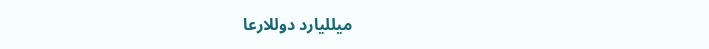ميلليارد دوللارعا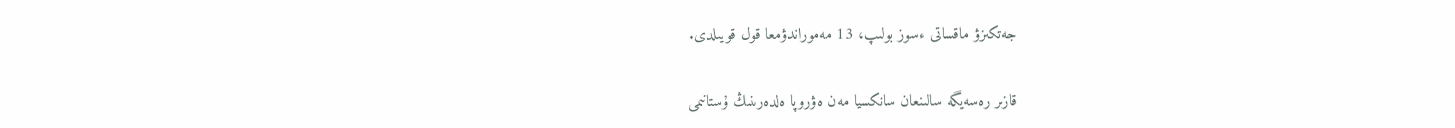جەتكىزۋ ماقساتى ءسوز بولىپ، 13 مەموراندۋمعا قول قويىلدى.

قازىر رەسەيگە سالىنعان سانكسيا مەن ەۋروپا ەلدەرىنىڭ ۇستانىمى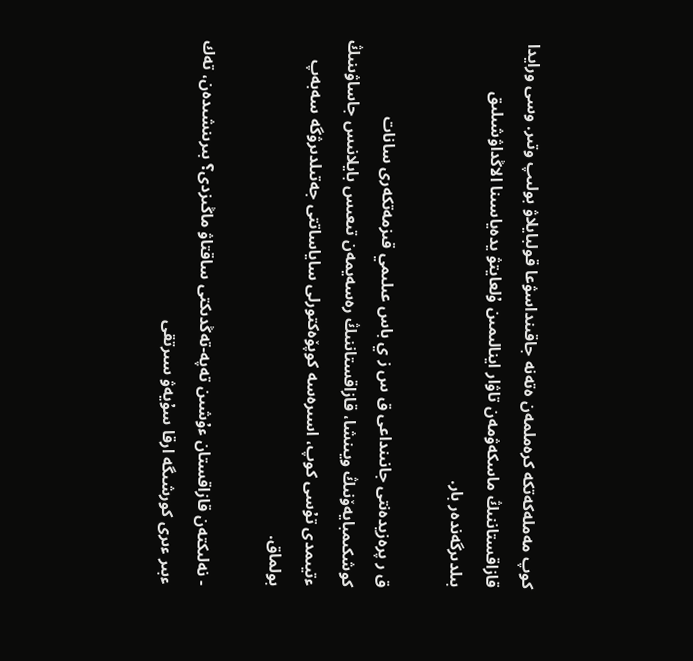كوپ مەملەكەتكە كرەملمەن ەتەنە جاقىنداسۋعا قولبايلاۋ بولىپ وتىر. وسى ورايدا قازاقستاننىڭ ماسكەۋمەن تاۋار اينالىمىن ۇلعايتۋ يدەياسىنا الاڭداۋشىلىق بىلدىرگەندەر بار.

ق ر پرەزيدەنتى جانىنداعى ق س ز ي باس عىلىمي قىزمەتكەرى سانات كوشكىمبايەۆنىڭ ويىنشا، قازاقستاننىڭ رەسەيمەن تىعىس بايلانىس جاساۋىنىڭ ءتيىمدى تۇسى كوپ، اسىرەسە كوپۆەكتورلى ساياساتتى جەتىلدىرۋگە سەبەپ بولماق.

- نەلىكتەن قازاقستان ءۇشىن تەپە-تەڭدىكتى ساقتاۋ ماڭىزدى؟ بىرىنشىدەن، تەك ءبىر ءىرى كورشىگە ارقا سۇيەۋ سىرتقى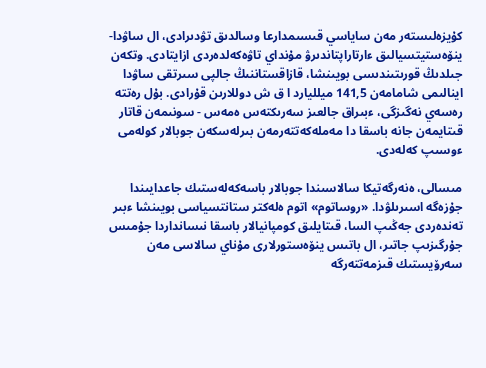كۇيزەلىستەر مەن ساياسي قىسىمدارعا وسالدىق تۋدىرادى، ال ساۋدا-ينۆەستيتسيالىق ءارتاراپتاندىرۋ مۇنداي تاۋەكەلدەردى ازايتادى. وتكەن جىلدىڭ قورىتىندىسى بويىنشا، قازاقستاننىڭ جالپى سىرتقى ساۋدا اينالىمى شامامەن 141,5 ميلليارد ا ق ش دوللارىن قۇرادى. بۇل رەتتە رەسەي نەگىزگى، ءبىراق جالعىز سەرىكتەس ەمەس - سونىمەن قاتار قىتايمەن جانە باسقا دا مەملەكەتتەرمەن بىرلەسكەن جوبالار كولەمى ءوسىپ كەلەدى.

مىسالى، ەنەرگەتيكا سالاسىندا جوبالار باسەكەلەستىك جاعدايىندا جۇزەگە اسىرىلۋدا. «روساتوم» اتوم ەلەكتر ستانتسياسى بويىنشا ءبىر تەندەردى جەڭىپ السا، قىتايلىق كومپانيالار باسقا نىسانداردا جۇمىس جۇرگىزىپ جاتىر، ال باتىس ينۆەستورلارى مۇناي سالاسى مەن سەرۆيستىك قىزمەتتەرگە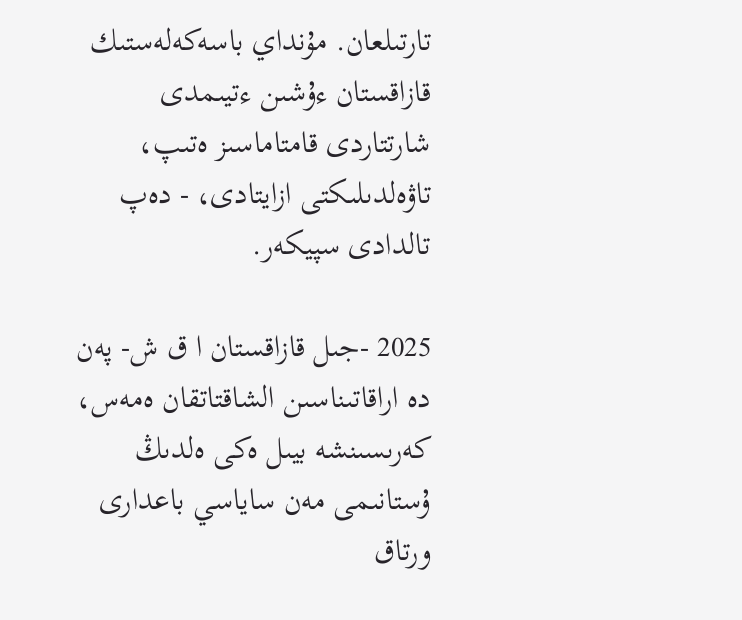تارتىلعان. مۇنداي باسەكەلەستىك قازاقستان ءۇشىن ءتيىمدى شارتتاردى قامتاماسىز ەتىپ، تاۋەلدىلىكتى ازايتادى، - دەپ تالدادى سپيكەر.

2025 -جىل قازاقستان ا ق ش- پەن دە اراقاتىناسىن الشاقتاتقان ەمەس، كەرىسىنشە بيىل ەكى ەلدىڭ ۇستانىمى مەن ساياسي باعدارى ورتاق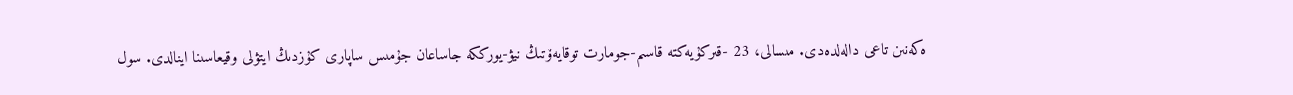ەكەنىن تاعى دالەلدەدى. مىسالى، 23 -قىركۇيەكتە قاسىم-جومارت توقايەۆتىڭ نيۋ-يورككە جاساعان جۇمىس ساپارى كۇزدىڭ ايتۋلى وقيعاسىنا اينالدى. سول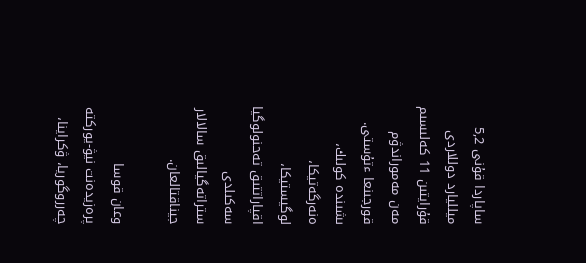ساپاردا قۇنى 5,2 ميلليارد دوللاردى قۇرايتىن 11 كەلىسىم مەن مەموراندۋم قورجىنعا ءتۇستى. ىشىندە كولىك، ەنەرگەتيكا، لوگيستيكا، اقپاراتتىق تەحنولوگيا سەكىلدى ستراتەگيالىق سالالار جيناقتالعان.

وعان قوسا پرەزيدەنت نيۋ-يوركتە چەرروگوريا، ۋكراينا،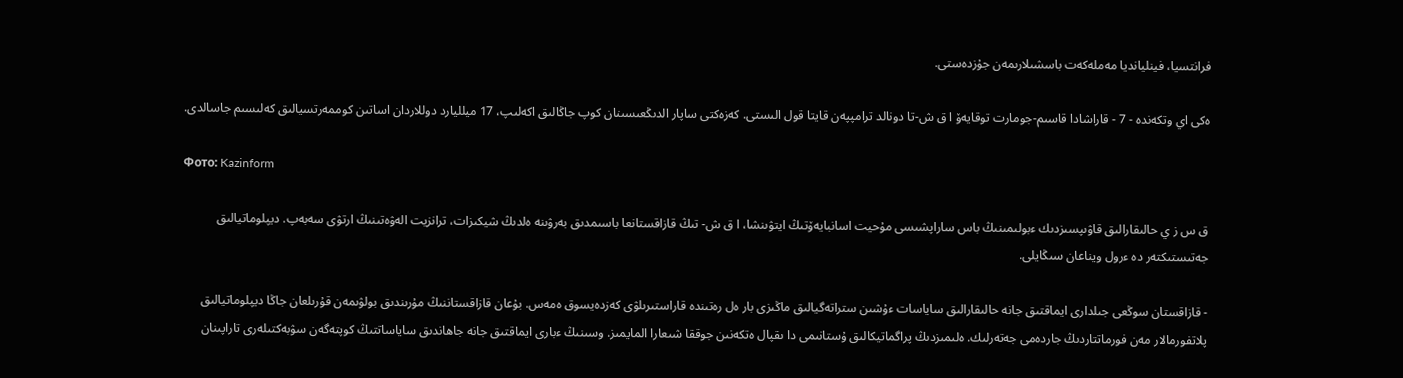فرانتسيا، فينليانديا مەملەكەت باسشىلارىمەن جۇزدەستى.

ەكى اي وتكەندە - 7 - قاراشادا قاسىم-جومارت توقايەۆ ا ق ش-تا دونالد ترامپپەن قايتا قول الىستى. كەزەكتى ساپار الدىڭعىسىنان كوپ جاڭالىق اكەلىپ، 17 ميلليارد دوللاردان اساتىن كوممەرتسيالىق كەلىسىم جاسالدى.

Фото: Kazinform

ق س ز ي حالىقارالىق قاۋىپسىزدىك ءبولىمىنىڭ باس ساراپشىسى مۇحيت اسانبايەۆتىڭ ايتۋىنشا، ا ق ش- تىڭ قازاقستانعا باسىمدىق بەرۋىنە ەلدىڭ شيكىزات، ترانزيت الەۋەتىنىڭ ارتۋى سەبەپ. ديپلوماتيالىق جەتىستىكتەر دە ءرول ويناعان سىڭايلى.

- قازاقستان سوڭعى جىلدارى ايماقتىق جانە حالىقارالىق ساياسات ءۇشىن ستراتەگيالىق ماڭىزى بار ەل رەتىندە قاراستىرىلۋى كەزدەيسوق ەمەس. بۇعان قازاقستاننىڭ مۇرىندىق بولۋىمەن قۇرىلعان جاڭا ديپلوماتيالىق پلاتفورمالار مەن فورماتتاردىڭ جاردەمى جەتەرلىك. ەلىمىزدىڭ پراگماتيكالىق ۇستانىمى دا ىقپال ەتكەنىن جوققا شىعارا المايمىز. وسىنىڭ ءبارى ايماقتىق جانە جاھاندىق ساياساتتىڭ كوپتەگەن سۋبەكتىلەرى تاراپىنان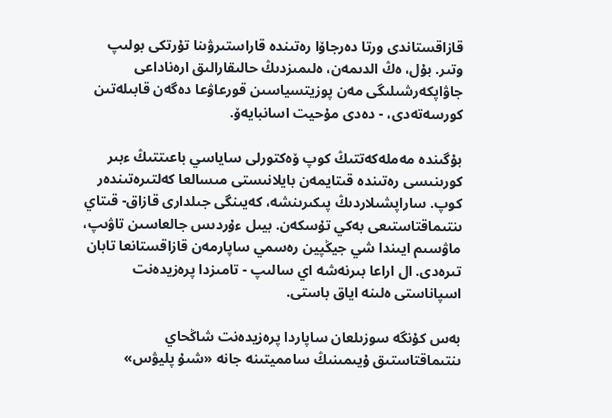قازاقستاندى ورتا دەرجاۆا رەتىندە قاراستىرۋىنا تۇرتكى بولىپ وتىر. بۇل، ەڭ الدىمەن، ەلىمىزدىڭ حالىقارالىق ارەناداعى جاۋاپكەرشىلىگى مەن پوزيتسياسىن قورعاۋعا دەگەن قابىلەتىن كورسەتەدى، - دەدى مۇحيت اسانبايەۆ.

بۇگىندە مەملەكەتتىڭ كوپ ۆەكتورلى ساياسي باعىتتىڭ ءبىر كورىنىسى رەتىندە قىتايمەن بايلانىستى مىسالعا كەلتىرەتىندەر كوپ. ساراپشىلاردىڭ پىكىرىنشە، كەيىنگى جىلدارى قازاق- قىتاي ىنتىماقتاستىعى بەكي تۇسكەن. بيىل ءۇردىس جالعاسىن تاۋىپ، ماۋسىم ايىندا شي جيڭپين رەسمي ساپارمەن قازاقستانعا تابان تىرەدى. ال اراعا بىرنەشە اي سالىپ - تامىزدا پرەزيدەنت اسپاناستى ەلىنە اياق باستى.

بەس كۇنگە سوزىلعان ساپاردا پرەزيدەنت شاڭحاي ىنتىماقتاستىق ۇيىمىنىڭ سامميتىنە جانە «شىۇ پليۋس»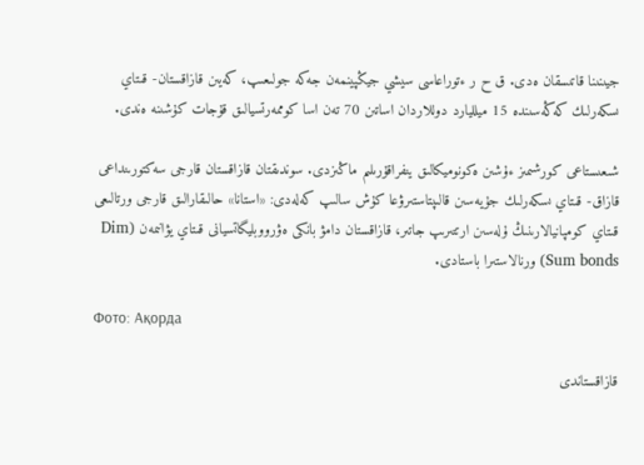جيىنىنا قاتىسقان ەدى. ق ح ر ءتوراعاسى سيشي جيڭپينمەن جەكە جولىعىپ، كەيىن قازاقستان- قىتاي ىسكەرلىك كەڭەسىندە 15 ميلليارد دوللاردان اساتىن 70 تەن اسا كوممەرتسيالىق قۇجات كۇشىنە ەندى.

شىعىستاعى كورشىمىز ءۇشىن ەكونوميكالىق ينفراقۇرىلىم ماڭىزدى. سوندىقتان قازاقستان قارجى سەكتورىنداعى قازاق- قىتاي ىسكەرلىك جۇيەسىن قالىپتاستىرۋعا كۇش سالىپ كەلەدى: «استانا» حالىقارالىق قارجى ورتالىعى قىتاي كومپانيالارىنىڭ ۇلەسىن ارتتىرىپ جاتىر، قازاقستان دامۋ بانكى ەۋرووبليگاتسيانى قىتاي يۋانىمەن (Dim Sum bonds) ورنالاستىرا باستادى.

Фото: Ақорда

قازاقستاندى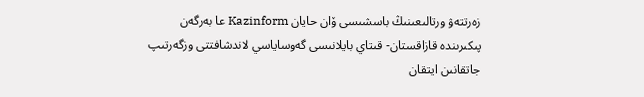زەرتتەۋ ورتالىعىنىڭ باسشىسى ۆان حايان Kazinform عا بەرگەن پىكىرىندە قازاقستان- قىتاي بايلانىسى گەوساياسي لاندشافتتى وزگەرتىپ جاتقانىن ايتقان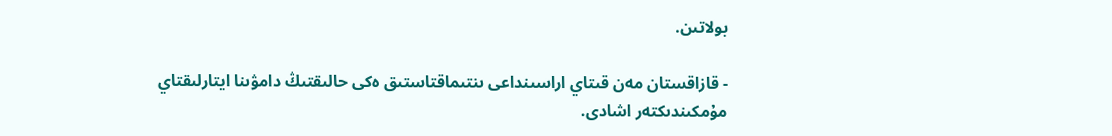بولاتىن.

- قازاقستان مەن قىتاي اراسىنداعى ىنتىماقتاستىق ەكى حالىقتىڭ دامۋىنا ايتارلىقتاي مۇمكىندىكتەر اشادى.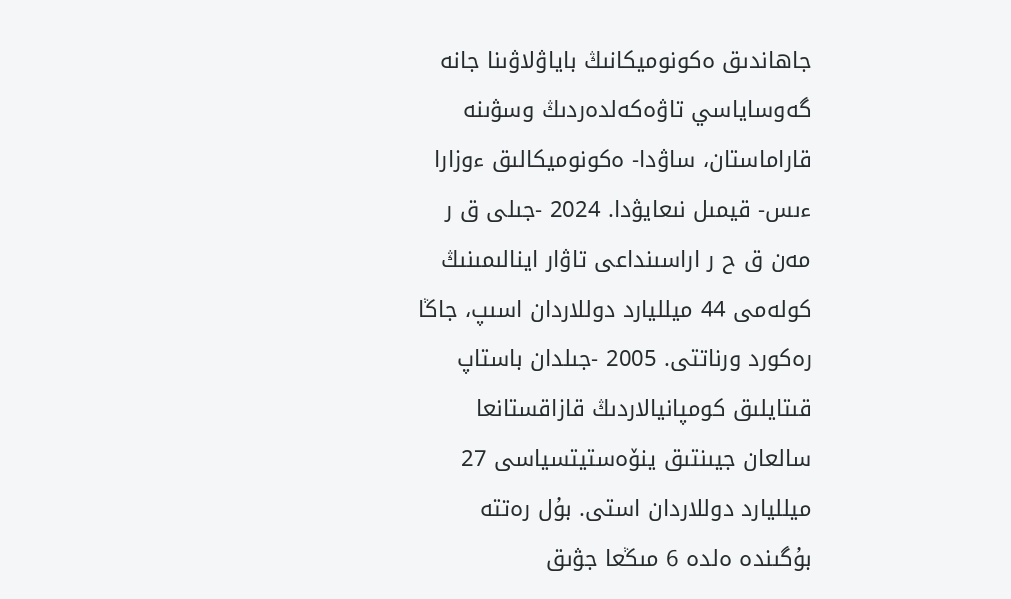جاھاندىق ەكونوميكانىڭ باياۋلاۋىنا جانە گەوساياسي تاۋەكەلدەردىڭ وسۋىنە قاراماستان، ساۋدا- ەكونوميكالىق ءوزارا ءىس- قيمىل نىعايۋدا. 2024 -جىلى ق ر مەن ق ح ر اراسىنداعى تاۋار اينالىمىنىڭ كولەمى 44 ميلليارد دوللاردان اسىپ، جاڭا رەكورد ورناتتى. 2005 -جىلدان باستاپ قىتايلىق كومپانيالاردىڭ قازاقستانعا سالعان جيىنتىق ينۆەستيتسياسى 27 ميلليارد دوللاردان استى. بۇل رەتتە بۇگىندە ەلدە 6 مىڭعا جۋىق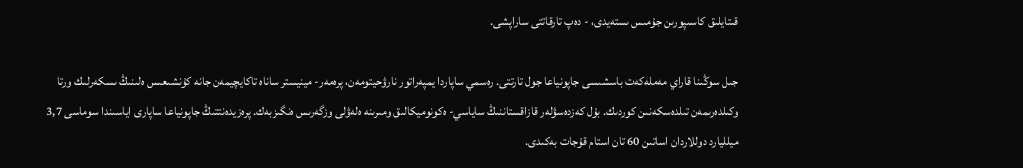قىتايلىق كاسىپورىن جۇمىس ىستەيدى، - دەپ تارقاتتى ساراپشى.

جىل سوڭىنا قاراي مەملەكەت باسشىسى جاپونياعا جول تارتتى. رەسمي ساپاردا يمپەراتور نارۋحيتومەن، پرەمەر- مينيستر ساناە تاكايچيمەن جانە كۇنشىعىس ەلىنىڭ ىسكەرلىك ورتا وكىلدەرىمەن تىلدەسكەنىن كوردىك. بۇل كەزدەسۋلەر قازاقستاننىڭ ساياسي- ەكونوميكالىق ومىرىنە ەلەۋلى وزگەرىس ەنگىزبەك. پرەزيدەنتتىڭ جاپونياعا ساپارى اياسىندا سوماسى 3,7 ميلليارد دوللاردان اساتىن 60 تان استام قۇجات بەكىدى.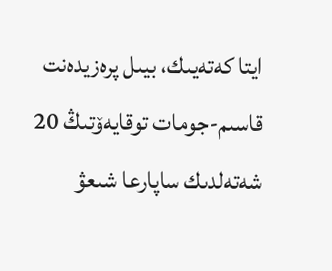ايتا كەتەيىك، بيىل پرەزيدەنت قاسىم-جومات توقايەۆتىڭ 20 شەتەلدىك ساپارعا شىعۋ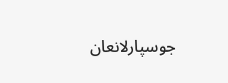جوسپارلانعان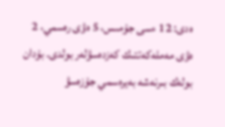ەدى: 12 ءسى جۇمىس، 5 ەۋى رەسمي، 2 ەۋى مەملەكەتتىك كەزدەسۋلەر بولدى. بۇدان بولەك بىرنەشە بەيرەسمي جۇزەسۋ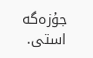جۇزەگە استى.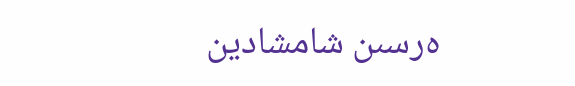ەرسىن شامشادين